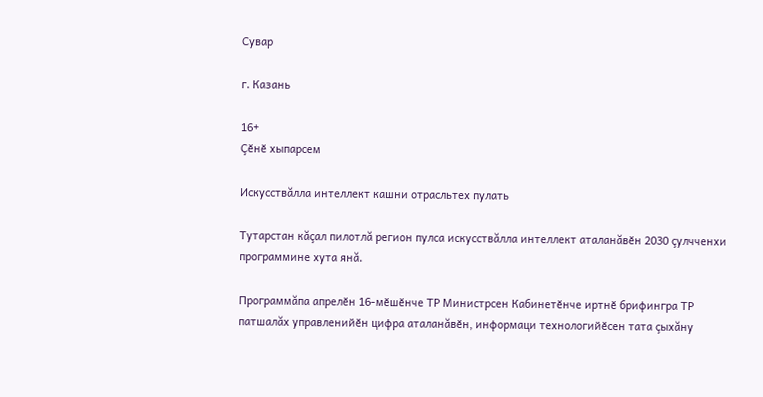Сувар

г. Казань

16+
Çӗнӗ хыпарсем

Искусствăлла интеллект кашни отрасльтех пулать

Тутарстан кăçал пилотлă регион пулса искусствăлла интеллект аталанăвӗн 2030 çулчченхи программине хута янă.

Программăпа апрелӗн 16-мӗшӗнче ТР Министрсен Кабинетӗнче иртнӗ брифингра ТР патшалăх управленийӗн цифра аталанăвӗн, информаци технологийӗсен тата çыхăну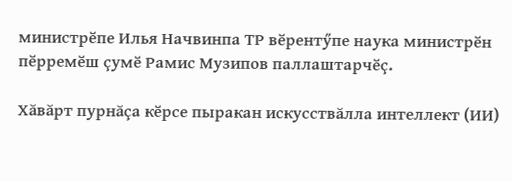министрӗпе Илья Начвинпа ТР вӗрентӳпе наука министрӗн пӗрремӗш çумӗ Рамис Музипов паллаштарчӗç.

Хăвăрт пурнăçа кӗрсе пыракан искусствăлла интеллект (ИИ)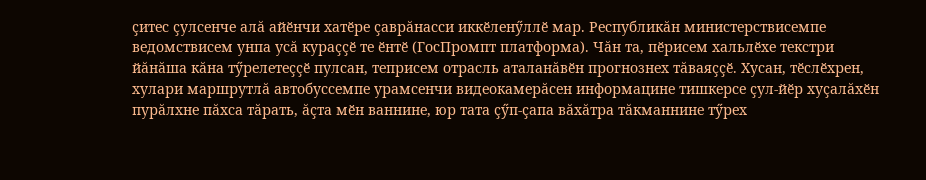çитес çулсенче алă айӗнчи хатӗре çаврăнасси иккӗленӳллӗ мар. Республикăн министерствисемпе ведомствисем унпа усă кураççӗ те ӗнтӗ (ГосПромпт платформа). Чăн та, пӗрисем хальлӗхе текстри йăнăша кăна тӳрелетеççӗ пулсан, теприсем отрасль аталанăвӗн прогнознех тăваяççӗ. Хусан, тӗслӗхрен, хулари маршрутлă автобуссемпе урамсенчи видеокамерăсен информацине тишкерсе çул-йӗр хуçалăхӗн пурăлхне пăхса тăрать, ăçта мӗн ваннине, юр тата çӳп-çапа вăхăтра тăкманнине тӳрех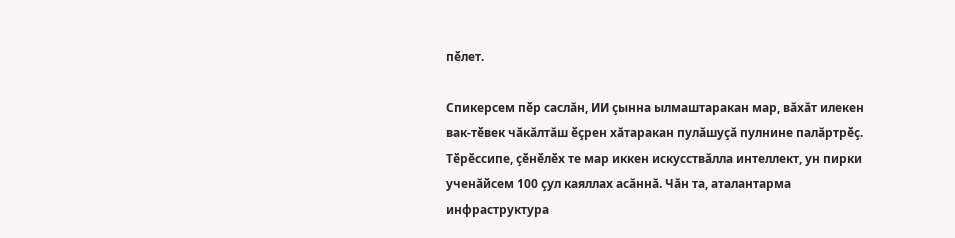пӗлет.

Спикерсем пӗр саслăн, ИИ çынна ылмаштаракан мар, вăхăт илекен вак-тӗвек чăкăлтăш ӗçрен хăтаракан пулăшуçă пулнине палăртрӗç. Тӗрӗссипе, çӗнӗлӗх те мар иккен искусствăлла интеллект, ун пирки ученăйсем 100 çул каяллах асăннă. Чăн та, аталантарма инфраструктура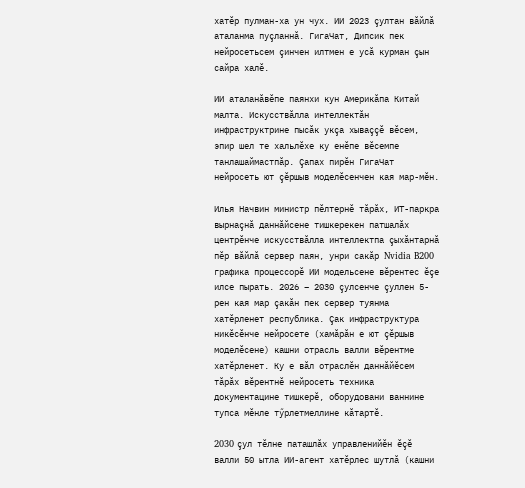хатӗр пулман-ха ун чух. ИИ 2023 çултан вăйлă аталанма пуçланнă. ГигаЧат, Дипсик пек нейросетьсем çинчен илтмен е усă курман çын сайра халӗ.

ИИ аталанăвӗпе паянхи кун Америкăпа Китай малта. Искусствăлла интеллектăн инфраструктрине пысăк укçа хываççӗ вӗсем, эпир шел те хальлӗхе ку енӗпе вӗсемпе танлашаймастпăр. Çапах пирӗн ГигаЧат нейросеть ют çӗршыв моделӗсенчен кая мар-мӗн.

Илья Начвин министр пӗлтернӗ тăрăх, ИТ-паркра вырнаçнă даннăйсене тишкерекен патшалăх центрӗнче искусствăлла интеллектпа çыхăнтарнă пӗр вăйлă сервер паян, унри сакăр Nvidia B200 графика процессорӗ ИИ модельсене вӗрентес ӗçе илсе пырать. 2026 – 2030 çулсенче çуллен 5-рен кая мар çакăн пек сервер туянма хатӗрленет республика. Çак инфраструктура никӗсӗнче нейросете (хамăрăн е ют çӗршыв моделӗсене) кашни отрасль валли вӗрентме хатӗрленет. Ку е вăл отраслӗн даннăйӗсем тăрăх вӗрентнӗ нейросеть техника документацине тишкерӗ, оборудовани ваннине тупса мӗнле тӳрлетмеллине кăтартӗ.

2030 çул тӗлне паташлăх управленийӗн ӗçӗ валли 50 ытла ИИ-агент хатӗрлес шутлă (кашни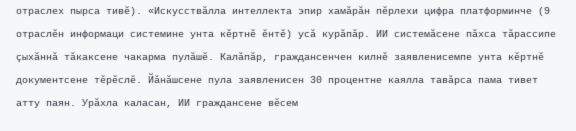отраслех пырса тивӗ). «Искусствăлла интеллекта эпир хамăрăн пӗрлехи цифра платформинче (9 отраслӗн информаци системине унта кӗртнӗ ӗнтӗ) усă курăпăр. ИИ системăсене пăхса тăрассипе çыхăннă тăкаксене чакарма пулăшӗ. Калăпăр, граждансенчен килнӗ заявленисемпе унта кӗртнӗ документсене тӗрӗслӗ. Йăнăшсене пула заявленисен 30 процентне каялла тавăрса пама тивет атту паян. Урăхла каласан, ИИ граждансене вӗсем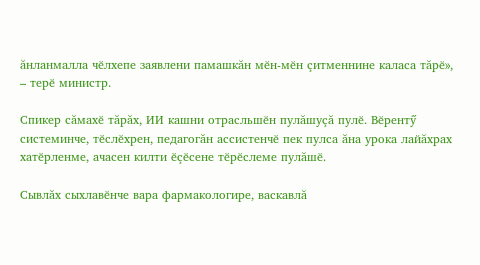ăнланмалла чӗлхепе заявлени памашкăн мӗн-мӗн çитменнине каласа тăрӗ», – терӗ министр.

Спикер сăмахӗ тăрăх, ИИ кашни отрасльшӗн пулăшуçă пулӗ. Вӗрентӳ системинче, тӗслӗхрен, педагогăн ассистенчӗ пек пулса ăна урока лайăхрах хатӗрленме, ачасен килти ӗçӗсене тӗрӗслеме пулăшӗ.

Сывлăх сыхлавӗнче вара фармакологире, васкавлă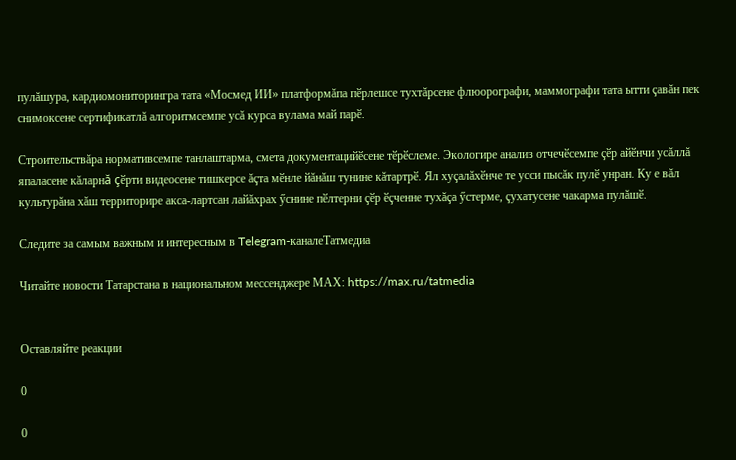пулăшура, кардиомониторингра тата «Мосмед ИИ» платформăпа пӗрлешсе тухтăрсене флюорографи, маммографи тата ытти çавăн пек снимоксене сертификатлă алгоритмсемпе усă курса вулама май парӗ.

Строительствăра нормативсемпе танлаштарма, смета документацийӗсене тӗрӗслеме. Экологире анализ отчечӗсемпе çӗр айӗнчи усăллă япаласене кăларнă çӗрти видеосене тишкерсе ăçта мӗнле йăнăш тунине кăтартрӗ. Ял хуçалăхӗнче те усси пысăк пулӗ унран. Ку е вăл культурăна хăш территорире акса-лартсан лайăхрах ӳснине пӗлтерни çӗр ӗçченне тухăçа ӳстерме, çухатусене чакарма пулăшӗ.

Следите за самым важным и интересным в Telegram-каналеТатмедиа

Читайте новости Татарстана в национальном мессенджере MАХ: https://max.ru/tatmedia


Оставляйте реакции

0

0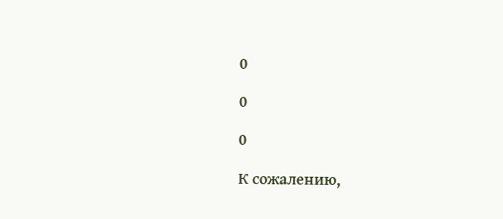0

0

0

К сожалению,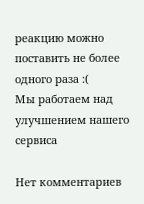реакцию можно поставить не более одного раза :(
Мы работаем над улучшением нашего сервиса

Нет комментариев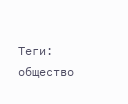Теги: общество